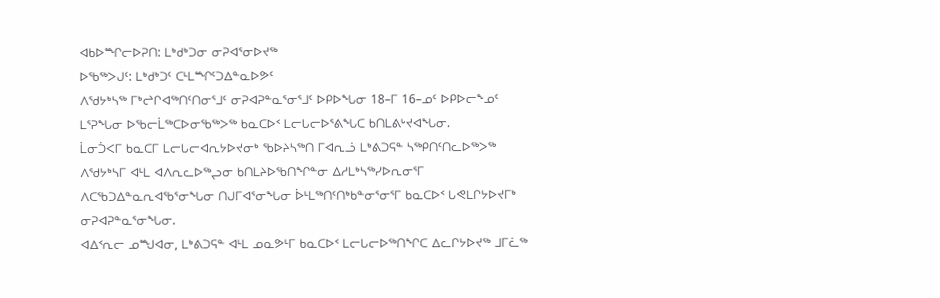ᐊᑲᐅᙱᓕᐅᕈᑎ: ᒪᒃᑯᒃᑐᓂ ᓂᕈᐊᕐᓂᐅᔪᖅ
ᐅᖃᖅᐳᒍᑦ: ᒪᒃᑯᒃᑐᑦ ᑕᒻᒪᙱᑦᑐᐃᓐᓇᐅᕗᑦ
ᐱᖁᔭᒃᓴᖅ ᒥᒃᖠᒋᐊᖅᑎᑦᑎᓂᕐᒧᑦ ᓂᕈᐊᕈᓐᓇᕐᓂᕐᒧᑦ ᐅᑭᐅᖓᓂ 18–ᒥ 16–ᓄᑦ ᐅᑭᐅᓕᖕᓄᑦ ᒪᕐᕈᖓᓂ ᐅᖃᓕᒫᖅᑕᐅᓂᖃᖅᐳᖅ ᑲᓇᑕᐅᑉ ᒪᓕᒐᓕᐅᕐᕕᖓᑕ ᑲᑎᒪᕕᒡᔪᐊᖓᓂ.
ᒫᓂᑑᐸᒥ ᑲᓇᑕᒥ ᒪᓕᒐᓕᐊᕆᔭᐅᔪᓂᒃ ᖃᐅᔨᓴᖅᑎ ᒥᐊᕆᓘ ᒪᒃᕕᑐᕋᓐ ᓴᖅᑭᑎᑦᑎᓚᐅᖅᐳᖅ ᐱᖁᔭᒃᓴᒥ ᐊᒻᒪ ᐊᐱᕆᓚᐅᖅᖢᓂ ᑲᑎᒪᔨᐅᖃᑎᖏᓐᓂ ᐃᓱᒪᒃᓴᖅᓯᐅᕆᓂᕐᒥ ᐱᑕᖃᑐᐃᓐᓇᕆᐊᖃᕐᓂᖓᓂ ᑎᒍᒥᐊᕐᓂᖓᓂ ᐆᒻᒪᖅᑎᑦᑎᒃᑲᓐᓂᕐᓂᕐᒥ ᑲᓇᑕᐅᑉ ᒐᕙᒪᒋᔭᐅᔪᒥᒃ ᓂᕈᐊᕈᓐᓇᕐᓂᖓᓂ.
ᐊᐃᑉᕆᓕ ᓄᙳᐊᓂ, ᒪᒃᕕᑐᕋᓐ ᐊᒻᒪ ᓄᓇᕗᒻᒥ ᑲᓇᑕᐅᑉ ᒪᓕᒐᓕᐅᖅᑎᖏᑕ ᐃᓚᒋᔭᐅᔪᖅ ᒧᒥᓛᖅ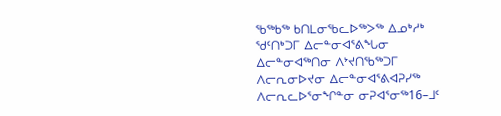ᖃᖅᑲᖅ ᑲᑎᒪᓂᖃᓚᐅᖅᐳᖅ ᐃᓄᒃᓱᒃ ᖁᑦᑎᒃᑐᒥ ᐃᓕᓐᓂᐊᕐᕕᖓᓂ ᐃᓕᓐᓂᐊᖅᑎᓂ ᐱᔾᔪᑎᖃᖅᑐᒥ ᐱᓕᕆᓂᐅᔪᓂ ᐃᓕᓐᓂᐊᕐᕕᐊᕈᓯᖅ ᐱᓕᕆᓚᐅᕐᓂᖏᓐᓂ ᓂᕈᐊᕐᓂᖅ16–ᒧᑦ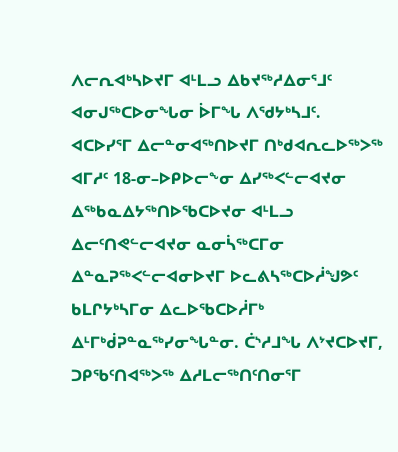ᐱᓕᕆᐊᒃᓴᐅᔪᒥ ᐊᒻᒪᓗ ᐃᑲᔪᖅᓱᐃᓂᕐᒧᑦ ᐊᓂᒍᖅᑕᐅᓂᖓᓂ ᐆᒥᖓ ᐱᖁᔭᒃᓴᒧᑦ.
ᐊᑕᐅᓯᕐᒥ ᐃᓕᓐᓂᐊᖅᑎᐅᔪᒥ ᑎᒃᑯᐊᕆᓚᐅᖅᐳᖅ ᐊᒥᓱᑦ 18-ᓂ–ᐅᑭᐅᓕᖕᓂ ᐃᓯᖅᐸᓪᓕᐊᔪᓂ ᐃᖅᑲᓇᐃᔭᖅᑎᐅᖃᑕᐅᔪᓂ ᐊᒻᒪᓗ ᐃᓕᑦᑎᕙᓪᓕᐊᔪᓂ ᓇᓂᓵᖅᑕᒥᓂ ᐃᓐᓇᕈᖅᐸᓪᓕᐊᓂᐅᔪᒥ ᐅᓚᕕᓴᖅᑕᐅᓲᖑᕗᑦ ᑲᒪᒋᔭᒃᓴᒥᓂ ᐃᓚᐅᖃᑕᐅᓲᒥᒃ ᐃᒻᒥᒃᑰᕈᓐᓇᖅᓯᓂᖓᓐᓂ. ᑖᔅᓱᒧᖓ ᐱᔾᔪᑕᐅᔪᒥ, ᑐᑭᖃᑦᑎᐊᖅᐳᖅ ᐃᓱᒪᓕᖅᑎᑦᑎᓂᕐᒥ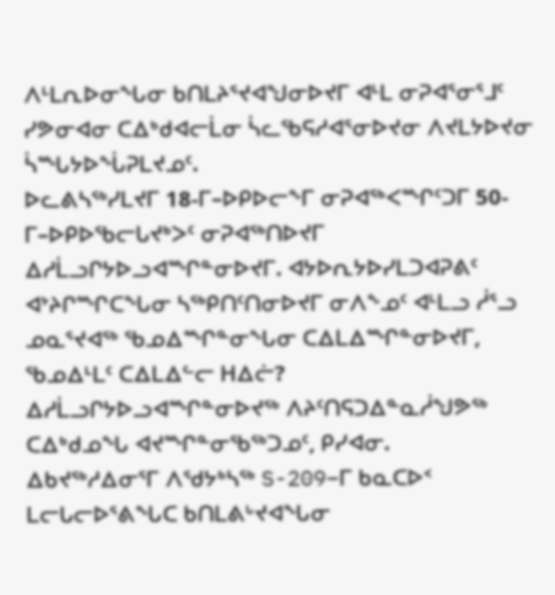ᐱᒻᒪᕆᐅᓂᖓᓂ ᑲᑎᒪᔨᕐᔪᐊᖑᓂᐅᔪᒥ ᐊᒻᒪ ᓂᕈᐊᕐᓂᕐᒧᑦ ᓯᕗᓂᐊᓂ ᑕᐃᒃᑯᐊᓕᒫᓂ ᓵᓚᖃᕋᓱᐊᕐᓂᐅᔪᓂ ᐱᔪᒪᔭᐅᔪᓂ ᓵᙵᔭᐅᖔᕈᒪᔪᓄᑦ.
ᐅᓚᕕᓴᖅᓯᒪᔪᒥ 18-ᒥ–ᐅᑭᐅᓕᖕᒥ ᓂᕈᐊᖅᐸᙱᑦᑐᒥ 50-ᒥ–ᐅᑭᐅᖃᓕᒐᔪᒃᐳᑦ ᓂᕈᐊᖅᑎᐅᔪᒥ ᐃᓱᒫᓗᒋᔭᐅᓗᐊᙱᓐᓂᐅᔪᒥ. ᐊᔭᐅᕆᔭᐅᓯᒪᑐᐊᕈᕕᑦ ᐊᔾᔨᒋᙱᑕᖓᓂ ᓴᖅᑭᑎᑦᑎᓂᐅᔪᒥ ᓂᐱᖕᓄᑦ ᐊᒻᒪᓗ ᓲᕐᓗ ᓄᓇᕐᔪᐊᖅ ᖃᓄᐃᙱᓐᓂᖓᓂ ᑕᐃᒪᐃᙱᓐᓂᐅᔪᒥ, ᖃᓄᐃᒻᒪᑦ ᑕᐃᒪᐃᓪᓕ ᕼᐃᓖ?
ᐃᓱᒫᓗᒋᔭᐅᓗᐊᙱᓐᓂᐅᔪᖅ ᐱᔨᑦᑎᕋᑐᐃᓐᓇᓲᖑᕗᖅ ᑕᐃᒃᑯᓄᖓ ᐊᔪᙱᓐᓂᖃᖅᑐᓄᑦ, ᑭᓯᐊᓂ.
ᐃᑲᔪᖅᓱᐃᓂᕐᒥ ᐱᖁᔭᒃᓴᖅ S-209–ᒥ ᑲᓇᑕᐅᑉ ᒪᓕᒐᓕᐅᕐᕕᖓᑕ ᑲᑎᒪᕕᒡᔪᐊᖓᓂ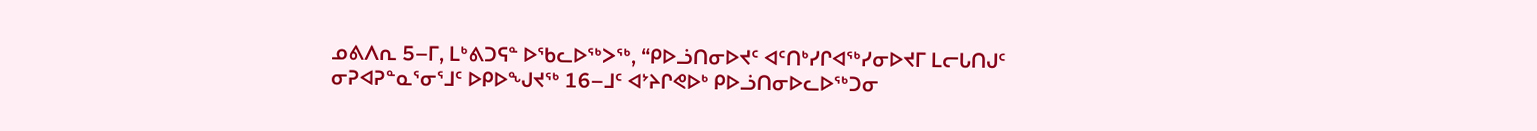ᓄᕕᐱᕆ 5–ᒥ, ᒪᒃᕕᑐᕋᓐ ᐅᖃᓚᐅᖅᐳᖅ, “ᑭᐅᓘᑎᓂᐅᔪᑦ ᐊᑦᑎᒃᓯᒋᐊᖅᓯᓂᐅᔪᒥ ᒪᓕᒐᑎᒍᑦ ᓂᕈᐊᕈᓐᓇᕐᓂᕐᒧᑦ ᐅᑭᐅᖑᔪᖅ 16–ᒧᑦ ᐊᔾᔨᒋᕙᐅᒃ ᑭᐅᓘᑎᓂᐅᓚᐅᖅᑐᓂ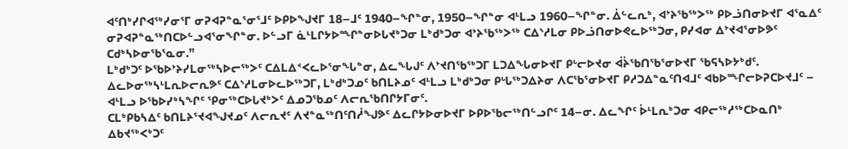ᐊᑦᑎᒃᓯᒋᐊᖅᓯᓂᕐᒥ ᓂᕈᐊᕈᓐᓇᕐᓂᕐᒧᑦ ᐅᑭᐅᖑᔪᒥ 18–ᒧᑦ 1940–ᖏᓐᓂ, 1950–ᖏᓐᓂ ᐊᒻᒪᓗ 1960–ᖏᓐᓂ. ᐄᓪᓚᕆᒃ, ᐊᔾᔨᖃᖅᐳᖅ ᑭᐅᓘᑎᓂᐅᔪᒥ ᐊᕐᓇᐃᑦ ᓂᕈᐊᕈᓐᓇᖅᑎᑕᐅᓪᓗᐊᕐᓂᖏᓐᓂ. ᐅᓪᓗᒥ ᓈᒻᒪᒋᔭᐅᙱᓐᓂᐅᒐᔪᒃᑐᓂ ᒪᒃᑯᒃᑐᓂ ᐊᔾᔨᖃᖅᐳᖅ ᑕᐃᔅᓱᒪᓂ ᑭᐅᓘᑎᓂᐅᕙᓚᐅᖅᑐᓂ, ᑭᓯᐊᓂ ᐃᔾᔪᐊᕐᓂᐅᕗᑦ ᑕᑯᒃᓴᐅᓂᖃᕐᓇᓂ.”
ᒪᒃᑯᒃᑐᑦ ᐅᖃᐅᔾᔨᓯᒪᓂᖅᓴᐅᓕᖅᐳᑦ ᑕᐃᒪᐃᑉᐸᓚᐅᕐᓂᖓᓐᓂ, ᐃᓚᖓᒍᑦ ᐱᔾᔪᑎᖃᖅᑐᒥ ᒪᑐᐃᖓᓂᐅᔪᒥ ᑭᒡᓕᐅᔪᓂ ᐋᔩᖃᑎᖃᕐᓂᐅᔪᒥ ᖃᕋᓴᐅᔭᒃᑯᑦ. ᐃᓚᐅᓂᖅᓴᒻᒪᕆᐅᓕᕆᕗᑦ ᑕᐃᔅᓱᒪᓂᐅᓚᐅᖅᑐᒥ, ᒪᒃᑯᒃᑐᓄᑦ ᑲᑎᒪᔨᓄᑦ ᐊᒻᒪᓗ ᒪᒃᑯᒃᑐᓂ ᑭᒡᒐᖅᑐᐃᔨᓂ ᐱᑕᖃᕐᓂᐅᔪᒥ ᑭᓱᑐᐃᓐᓇᑦᑎᐊᒧᑦ ᐊᑲᐅᙱᓕᐅᕈᑕᐅᔪᒧᑦ – ᐊᒻᒪᓗ ᐅᖃᐅᓯᒃᓴᖏᑦ ᕿᓂᖅᑕᐅᒐᔪᒃᐳᑦ ᐃᓄᑐᖃᓄᑦ ᐱᓕᕆᖃᑎᒋᔭᒥᓂᑦ.
ᑕᒪᒃᑭᑲᓴᐃᑦ ᑲᑎᒪᔨᕐᔪᐊᖑᔪᓄᑦ ᐱᓕᕆᔪᑦ ᐱᔪᓐᓇᖅᑎᑦᑎᓲᖑᕗᑦ ᐃᓚᒋᔭᐅᓂᐅᔪᒥ ᐅᑭᐅᖃᓕᖅᑎᓪᓗᒋᑦ 14–ᓂ. ᐃᓚᖏᑦ ᐆᒻᒪᕆᒃᑐᓂ ᐊᑭᓕᖅᓱᖅᑕᐅᓇᑎᒃ ᐃᑲᔪᖅᐸᒃᑐᑦ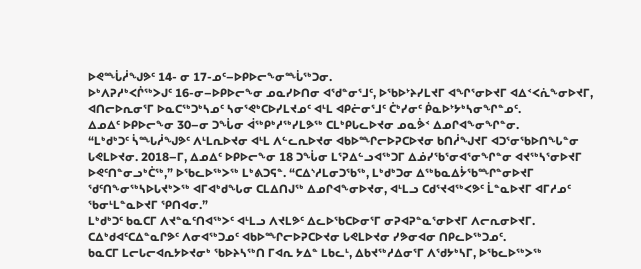ᐅᕙᙶᓲᖑᕗᑦ 14- ᓂ 17-ᓄᑦ–ᐅᑭᐅᓕᖕᓂᙶᖅᑐᓂ.
ᐅᒃᐱᕈᓱᒃᐸᒌᖅᐳᒍᑦ 16-ᓂ–ᐅᑭᐅᓕᖕᓂ ᓄᓇᓯᐅᑎᓂ ᐊᖁᓐᓂᕐᒧᑦ, ᐅᖃᐅᔾᔨᓯᒪᔪᒥ ᐊᖏᕐᓂᐅᔪᒥ ᐊᐃᑉᐸᕇᖕᓂᐅᔪᒥ, ᐊᑎᓕᐅᕆᓂᕐᒥ ᐅᓇᑕᖅᑐᒃᓴᓄᑦ ᓴᓂᕐᕙᒃᑕᐅᓯᒪᔪᓄᑦ ᐊᒻᒪ ᐊᑭᓖᓂᕐᒧᑦ ᑖᒃᓯᓂᑦ ᑮᓇᐅᔾᔭᒃᓴᓂᖏᓐᓄᑦ.
ᐃᓄᐃᑦ ᐅᑭᐅᓕᖕᓂ 30–ᓂ ᑐᖔᓂ ᐋᖅᑭᒃᓱᖅᓯᒪᕗᖅ ᑕᒪᒃᑭᒐᓚᐅᔪᓂ ᓄᓇᕘᑉ ᐃᓄᒋᐊᖕᓂᖏᓐᓂ.
“ᒪᒃᑯᒃᑐᑦ ᓵᙵᓲᖑᕗᑦ ᐱᒻᒪᕆᐅᔪᓂ ᐊᒻᒪ ᐱᓪᓚᕆᐅᔪᓂ ᐊᑲᐅᙱᓕᐅᕈᑕᐅᔪᓂ ᑲᑎᓲᖑᔪᒥ ᐊᑐᕐᓂᖃᐅᑎᖓᓐᓂ ᒐᕙᒪᐅᔪᓂ. 2018–ᒥ, ᐃᓄᐃᑦ ᐅᑭᐅᓕᖕᓂ 18 ᑐᖔᓂ ᒪᕐᕈᐃᓪᓗᐊᖅᑐᒥ ᐃᓅᓯᖃᕐᓂᐊᕐᓂᖏᓐᓂ ᐊᔪᖅᓴᕐᓂᐅᔪᒥ ᐅᕙᑦᑎᓐᓂᓗᒃᑖᖅ,” ᐅᖃᓚᐅᖅᐳᖅ ᒪᒃᕕᑐᕋᓐ. “ᑕᐃᔅᓱᒪᓂᑐᖃᖅ, ᒪᒃᑯᒃᑐᓂ ᐃᖅᑲᓇᐃᔮᖃᙱᓐᓂᐅᔪᒥ ᖁᑦᑎᖕᓂᖅᓴᐅᒐᔪᒃᐳᖅ ᐊᒥᐊᒃᑯᖓᓂ ᑕᒪᐃᑎᒍᖅ ᐃᓄᒋᐊᖕᓂᐅᔪᓂ, ᐊᒻᒪᓗ ᑕᑯᕐᔪᐊᖅᐸᕗᑦ ᒫᓐᓇᐅᔪᒥ ᐊᒥᓱᓄᑦ ᖃᓂᒻᒪᓐᓇᐅᔪᒥ ᕿᑎᐊᓂ.”
ᒪᒃᑯᒃᑐᑦ ᑲᓇᑕᒥ ᐱᔪᓐᓇᑦᑎᐊᖅᐳᑦ ᐊᒻᒪᓗ ᐱᔪᒪᕗᑦ ᐃᓚᐅᖃᑕᐅᓂᕐᒥ ᓂᕈᐊᕈᓐᓇᕐᓂᐅᔪᒥ ᐱᓕᕆᓂᐅᔪᒥ. ᑕᐃᒃᑯᐊᑦᑕᐃᓐᓇᒋᕗᑦ ᐱᓂᐊᖅᑐᓄᑦ ᐊᑲᐅᙱᓕᐅᕈᑕᐅᔪᓂ ᒐᕙᒪᐅᔪᓂ ᓯᕗᓂᐊᓂ ᑎᑭᓚᐅᖅᑐᓄᑦ.
ᑲᓇᑕᒥ ᒪᓕᒐᓕᐊᕆᔭᐅᔪᓂᒃ ᖃᐅᔨᓴᖅᑎ ᒥᐊᕆ ᔭᐃᓐ ᒪᑲᓚᒻ, ᐃᑲᔪᖅᓱᐃᓂᕐᒥ ᐱᖁᔭᒃᓴᒥ, ᐅᖃᓚᐅᖅᐳᖅ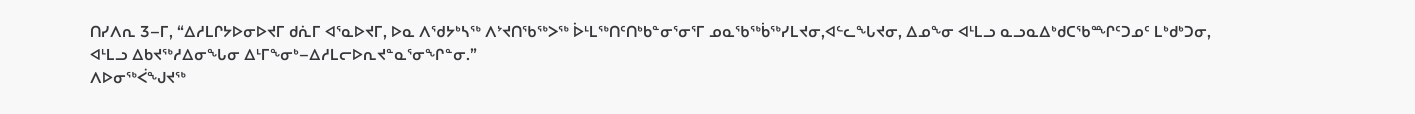ᑎᓯᐱᕆ 3–ᒥ, “ᐃᓱᒪᒋᔭᐅᓂᐅᔪᒥ ᑯᕇᒥ ᐊᕐᓇᐅᔪᒥ, ᐅᓇ ᐱᖁᔭᒃᓴᖅ ᐱᔾᔪᑎᖃᖅᐳᖅ ᐆᒻᒪᖅᑎᑦᑎᒃᑲᓐᓂᕐᓂᕐᒥ ᓄᓇᖃᖅᑳᖅᓯᒪᔪᓂ,ᐊᓪᓚᖓᔪᓂ, ᐃᓄᖕᓂ ᐊᒻᒪᓗ ᓇᓗᓇᐃᒃᑯᑕᖃᙱᑦᑐᓄᑦ ᒪᒃᑯᒃᑐᓂ, ᐊᒻᒪᓗ ᐃᑲᔪᖅᓱᐃᓂᖓᓂ ᐃᒻᒥᖕᓂᒃ–ᐃᓱᒪᓕᐅᕆᔪᓐᓇᕐᓂᖏᓐᓂ.”
ᐱᐅᓂᖅᐹᖑᔪᖅ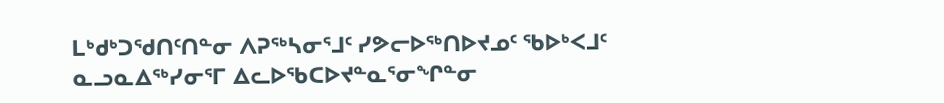ᒪᒃᑯᒃᑐᖁᑎᑦᑎᓐᓂ ᐱᕈᖅᓴᓂᕐᒧᑦ ᓯᕗᓕᐅᖅᑎᐅᔪᓄᑦ ᖃᐅᒃᐸᒧᑦ ᓇᓗᓇᐃᖅᓯᓂᕐᒥ ᐃᓚᐅᖃᑕᐅᔪᓐᓇᕐᓂᖏᓐᓂ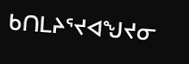ᑲᑎᒪᔨᕐᔪᐊᖑᔪᓂ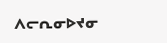ᐱᓕᕆᓂᐅᔪᓂ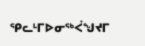ᕿᓚᒻᒥᐅᓂᖅᐹᖑᔪᒥ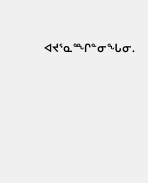ᐊᔪᕐᓇᙱᓐᓂᖓᓂ.